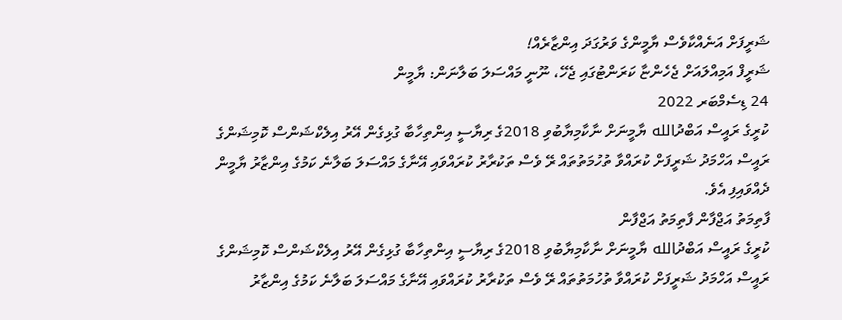ޝަރީފަށް އަނެއްކާވެސް ޔާމީންގެ ވަރުގަދަ އިންޒާރެއް!
ޝަރީފް އަމިއްލައަށް ޖެހެންޏާ ކަރަންޓުގައި ޖެހޭ، ނޫނީ މައްސަލަ ބަލާނަން: ޔާމީން
24 ޑިސެމްބަރ 2022
ކުރީގެ ރައީސް އަބްދުالله ޔާމީނަށް ނާކާމިޔާބުވި 2018ގެ ރިޔާސީ އިންތިހާބާ ގުޅިގެން އޭރު އިލެކްޝަންސް ކޮމިޝަންގެ ރައީސް އަހްމަދު ޝަރީފަށް ކުރައްވާ ތުހުމަތުތައް ރޭ ވެސް ތަކުރާރު ކުރައްވައި އޭނާގެ މައްސަލަ ބަލާނެ ކަމުގެ އިންޒާރު ޔާމީން ދެއްވައިފި އެވެ.
ފާތިމަތު އަޖްފާން ފާތިމަތު އަޖްފާން
ކުރީގެ ރައީސް އަބްދުالله ޔާމީނަށް ނާކާމިޔާބުވި 2018ގެ ރިޔާސީ އިންތިހާބާ ގުޅިގެން އޭރު އިލެކްޝަންސް ކޮމިޝަންގެ ރައީސް އަހްމަދު ޝަރީފަށް ކުރައްވާ ތުހުމަތުތައް ރޭ ވެސް ތަކުރާރު ކުރައްވައި އޭނާގެ މައްސަލަ ބަލާނެ ކަމުގެ އިންޒާރު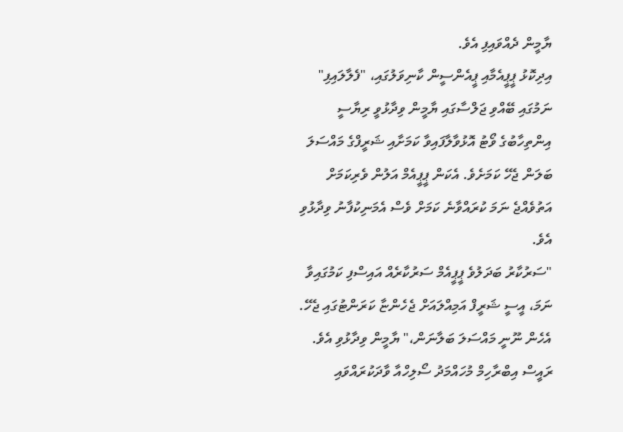ޔާމީން ދެއްވައިފި އެވެ.
އިދިކޮޅު ޕީޕީއެމާއި ޕީއެންސީން ކާނިވަލުގައި، "ފެލާލައިފި" ނަމުގައި ބޭއްވި ޖަލްސާގައި ޔާމީން ވިދާޅުވީ ރިޔާސީ އިންތިހާބުގެ ވޯޓު އޮޅުވާލާފައިވާ ކަމަށާއި ޝަރީފްގެ މައްސަލަ ބަލަން ޖެހޭ ކަމަށެވެ. އެކަން ޕީޕީއެމް އަލުން ވެރިކަމަށް އަތުވެއްޖެ ނަމަ ކުރައްވާނެ ކަމަށް ވެސް އެމަނިކުފާނު ވިދާޅުވި އެވެ.
"ސަރުކާރު ބަދަލުވެ ޕީޕީއެމް ސަރުކާރެއް އައިސްފި ކަމުގައިވާ ނަމަ، އީސީ ޝަރީފް އަމިއްލައަށް ޖެހެންޏާ ކަރަންޓުގައި ޖެހޭ. އެހެން ނޫނީ މައްސަލަ ބަލާނަން،" ޔާމީން ވިދާޅުވި އެވެ.
ރައީސް އިބްރާހިމް މުހައްމަދު ސޯލިހްއާ ވާދަކުރައްވައި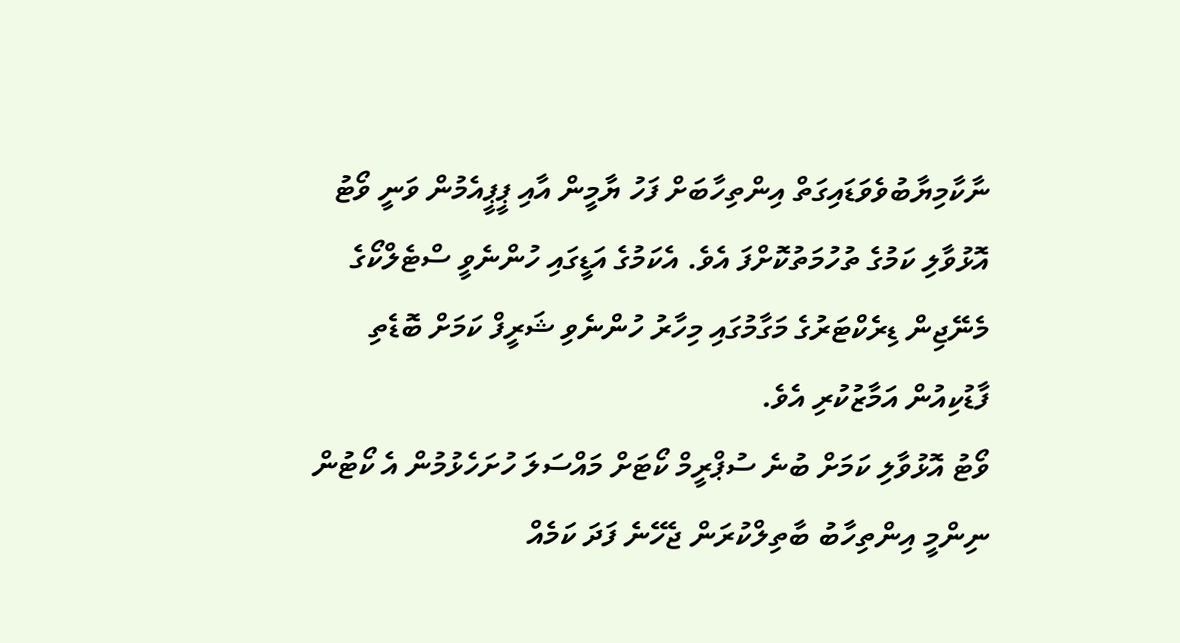ނާކާމިޔާބުވެވަޑައިގަތް އިންތިހާބަށް ފަހު ޔާމީން އާއި ޕީޕީއެމުން ވަނީ ވޯޓު އޮޅުވާލި ކަމުގެ ތުހުމަތުކޮށްފަ އެވެ. އެކަމުގެ އަޑީގައި ހުންނެވީ ސްޓެލްކޯގެ މެނޭޖިން ޑިރެކްޓަރުގެ މަގާމުގައި މިހާރު ހުންނެވި ޝަރީފް ކަމަށް ބޮޑެތި ފާޑުކިއުން އަމާޒުކުރި އެވެ.
ވޯޓު އޮޅުވާލި ކަމަށް ބުނެ ސުޕްރީމް ކޯޓަށް މައްސަލަ ހުށަހެޅުމުން އެ ކޯޓުން ނިންމީ އިންތިހާބު ބާތިލްކުރަން ޖެހޭނެ ފަދަ ކަމެއް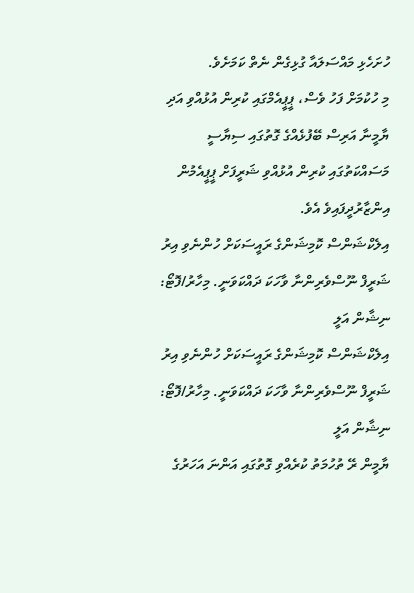ހުށަހެޅި މައްސަލައާ ގުޅިގެން ނެތް ކަމަށެވެ.
މި ހުކުމަށް ފަހު ވެސް، ޕީޕީއެމްގައި ކުރިން އުޅުއްވި އަދި ޔާމީނާ އަރިސް ބޭފުޅެއްގެ ގޮތުގައި ސިޔާސީ މަސައްކަތުގައި ކުރިން އުޅުއްވި ޝަރީފަށް ޕީޕީއެމުން އިންޒާރުދީފައިވެ އެވެ.
އިލެކްޝަންސް ކޮމިޝަންގެ ރައީސަކަށް ހުންނެވި އިރު ޝަރީފް ނޫސްވެރިންނާ ވާހަކަ ދައްކަވަނީ. މިހާރު/ފޮޓޯ: ނިޝާން އަލީ
އިލެކްޝަންސް ކޮމިޝަންގެ ރައީސަކަށް ހުންނެވި އިރު ޝަރީފް ނޫސްވެރިންނާ ވާހަކަ ދައްކަވަނީ. މިހާރު/ފޮޓޯ: ނިޝާން އަލީ
ޔާމީން ރޭ ތުހުމަތު ކުރެއްވި ގޮތުގައި އަންނަ އަހަރުގެ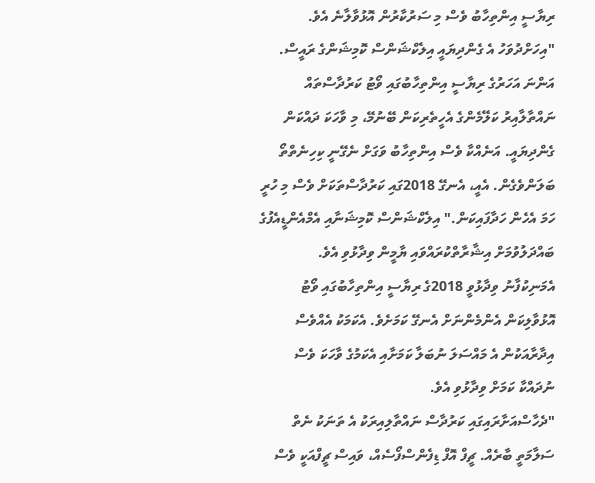ރިޔާސީ އިންތިހާބު ވެސް މި ސަރުކާރުން އޮޅުވާލާނެ އެވެ.
"އިހަށްދުވަހު އެ ގެންދިޔައީ އިލެކްޝަންސް ކޮމިޝަންގެ ރައީސް. އަންނަ އަހަރުގެ ރިޔާސީ އިންތިހާބުގައި ވޯޓު ކަރުދާސްތައް ނައްތާލާއިރު ކަލޭމެންގެ އެހީތެރިކަން ބޭނުމޭ، މި ވާހަކަ ދައްކަން ގެންދިޔައީ. އަނެއްކާ ވެސް އިންތިހާބު ވަގަށް ނެގޭނީ ކިހިނެތްތޯ ބަލަންވެގެން. އެއީ، އެނގޭ 2018ގައި ކަރުދާސްތަކަށް ވެސް މި ހުރީ ހަމަ އެހެން ހަދާފައިކަން." އިލެކްޝަންސް ކޮމިޝަނާއި އެމްއެންޑީއެފުގެ ބައްދަލުވުމަށް އިޝާރާތްކުރައްވައި ޔާމީން ވިދާޅުވި އެވެ.
އެމަނިކުފާނު ވިދާޅުވީ 2018ގެ ރިޔާސީ އިންތިހާބުގައި ވޯޓު އޮޅުވާލިކަން އެންމެންނަށް އެނގޭ ކަމަށެވެ. އެކަމަކު އެއްވެސް އިދާރާއަކުން އެ މައްސަލަ ނުބަލާ ކަމަށާއި އެކަމުގެ ވާހަކަ ވެސް ނުދައްކާ ކަމަށް ވިދާޅުވި އެވެ.
"ދެހާސްއަށާރައިގައި ކަރުދާސް ނައްތާލިއިރަކު އެ ތަނަކު ނެތް ސަލާމަތީ ބާރެއް. ޗީފް އޮފް ޑިފެންސްފޯސެއް، ވައިސް ޗީފްއަކީ ވެސް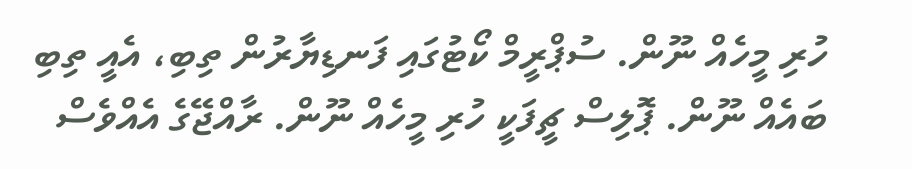ހުރި މީހެއް ނޫން. ސުޕްރީމް ކޯޓުގައި ފަނޑިޔާރުން ތިބި، އެއީ ތިބި ބައެއް ނޫން. ޕޮލިސް ޗީފަކީ ހުރި މީހެއް ނޫން. ރާއްޖޭގެ އެއްވެސް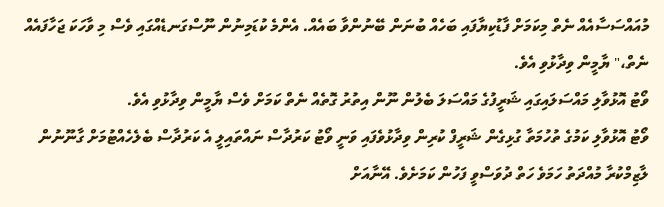މުއައްސަސާއެއް ނެތް މިކަމަށް ފާޑުކިޔާފައި ބަހެއް ބުނަން ބޭނުންވާ ބައެއް. އެންމެ ކުޑަމިނުން ނޫސްގަނޑެއްގައި ވެސް މި ވާހަކަ ޖަހާފައެއް ނެތް،" ޔާމީން ވިދާޅުވި އެވެ.
ވޯޓު އޮޅުވާލި މައްސަލައިގައި ޝަރީފުގެ މައްސަލަ ބެލުން ނޫން އިތުރު ގޮތެއް ނެތް ކަމަށް ވެސް ޔާމީން ވިދާޅުވި އެވެ.
ވޯޓު އޮޅުވާލި ކަމުގެ ތުހުމަތާ ގުޅިގެން ޝަރީފް ކުރިން ވިދާޅުވެފައި ވަނީ ވޯޓު ކަރުދާސް ނައްތައިލީ އެ ކަރުދާސް ބެލެހެއްޓުމަށް ގާނޫނުން ލާޒިމްކުރާ މުއްދަތު ހަމަވެ ހަތް ދުވަސްވީ ފަހުން ކަމަށެވެ. އޭނާއަށް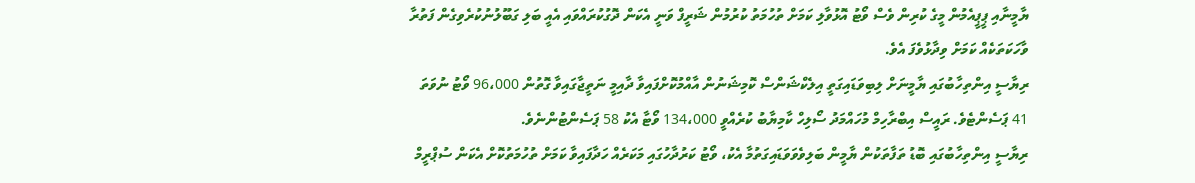ޔާމީނާއި ޕީޕީއެމުން މީގެ ކުރިން ވެސް ވޯޓު އޮޅުވާލި ކަމަށް ތުހުމަތު ކުރުމުން ޝަރީފް ވަނީ އެކަން ދޮގުކުރައްވައި އެއީ ބަލި ގަބޫލުނުކުރެވިގެން ފަތުރާ ވާހަކަތަކެއް ކަމަށް ވިދާޅުވެފަ އެވެ.
ރިޔާސީ އިންތިހާބުގައި ޔާމީނަށް ލިބިވަޑައިގަތީ އިލެކްޝަންސް ކޮމިޝަނުން އާއްމުކޮށްފައިވާ ދާއިމީ ނަތީޖާގައިވާ ގޮތުން 96،000 ވޯޓު ނުވަތަ 41 ޕަސެންޓެވެ. ރައީސް އިބްރާހިމް މުހައްމަދު ސޯލިހް ކާމިޔާބު ކުރެއްވީ 134،000 ވޯޓާ އެކު 58 ޕަސެންޓުންނެވެ.
ރިޔާސީ އިންތިހާބުގައި ބޮޑު ތަފާތަކުން ޔާމީން ބަލިވެވަވަޑައިގަތުމާ އެކު، ވޯޓު ކަރުދާހުގައި މަކަރެއް ހަދާފައިވާ ކަމަށް ތުހުމަތުކޮށް އެކަން ސުޕްރީމް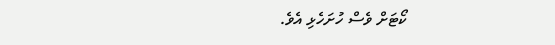ކޯޓަށް ވެސް ހުށަހެޅި އެވެ.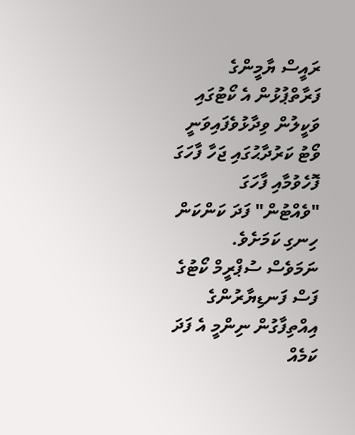ރައީސް ޔާމީންގެ ފަރާތްޕުޅުން އެ ކޯޓުގައި ވަކީލުން ވިދާޅުވެފައިވަނީ ވޯޓު ކަރުދާޙުގައި ޖަހާ ފާހަގަ ފޮހެވުމާއި ފާހަގަ "ވެއްޓުން" ފަދަ ކަންކަން ހިނގި ކަމަށެވެ.
ނަމަވެސް ސުޕްރީމް ކޯޓުގެ ފަސް ފަނޑިޔާރުންގެ އިއްތިފާގުން ނިންމީ އެ ފަދަ ކަމެއް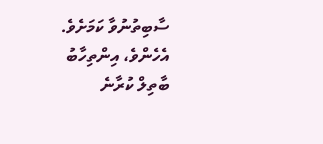ސާބިތުނުވާ ކަމަށެވެ. އެހެންވެ، އިންތިހާބު ބާތިލް ކުރާނެ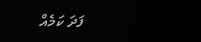ފަދަ ކަމެއް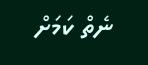ނެތް ކަމަށް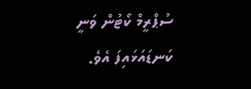ސުޕްރީމް ކޯޓުން ވަނީ ކަނޑައަޅައިފަ އެވެ.